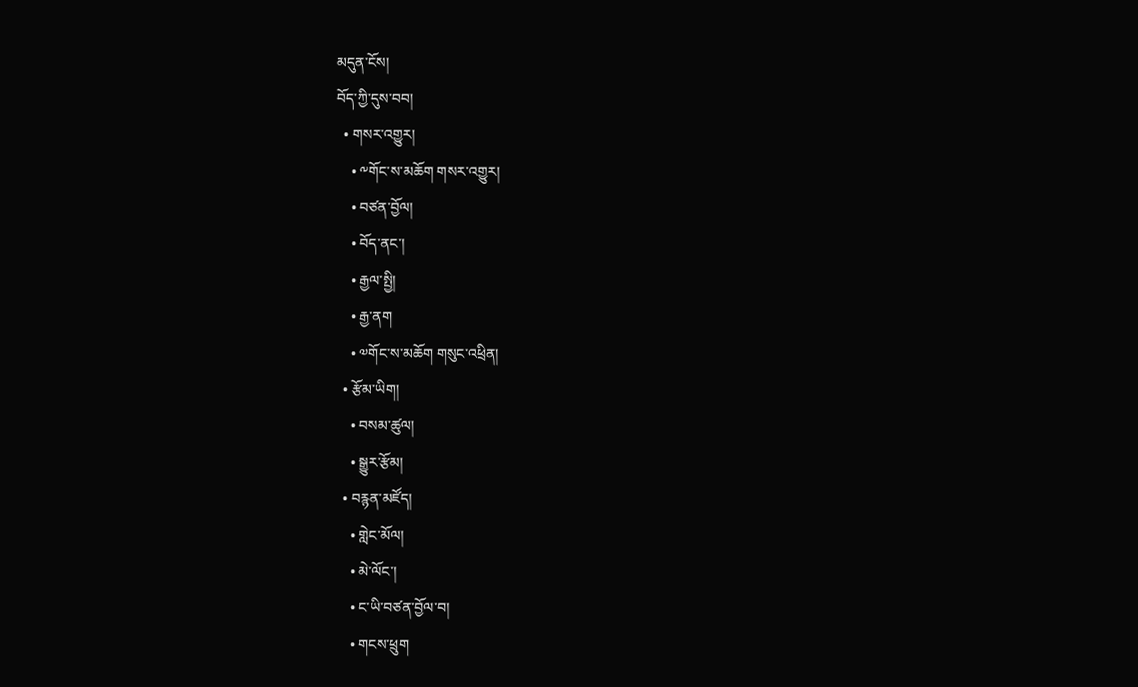མདུན་ངོས།
བོད་ཀྱི་དུས་བབ།
  • གསར་འགྱུར།
    • ༸གོང་ས་མཆོག གསར་འགྱུར།
    • བཙན་བྱོལ།
    • བོད་ནང་།
    • རྒྱལ་སྤྱི།
    • རྒྱ་ནག
    • ༧གོང་ས་མཆོག གསུང་འཕྲིན།
  • རྩོམ་ཡིག།
    • བསམ་ཚུལ།
    • སྒྱུར་རྩོམ།
  • བརྙན་མཛོད།
    • གླེང་མོལ།
    • མེ་ལོང་།
    • ང་ཡི་བཙན་བྱོལ་བ།
    • གངས་ཕྲུག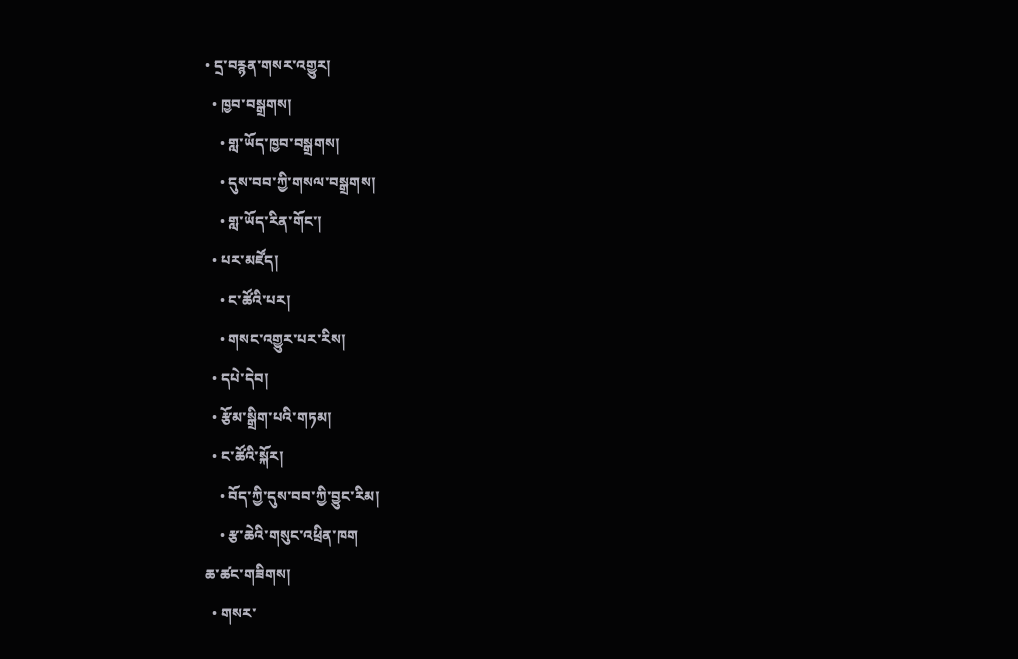• དྲ་བརྙན་གསར་འགྱུར།
  • ཁྱབ་བསྒྲགས།
    • གླ་ཡོད་ཁྱབ་བསྒྲགས།
    • དུས་བབ་ཀྱི་གསལ་བསྒྲགས།
    • གླ་ཡོད་རིན་གོང་།
  • པར་མཛོད།
    • ང་ཚོའི་པར།
    • གསང་འགྱུར་པར་རིས།
  • དཔེ་དེབ།
  • རྩོམ་སྒྲིག་པའི་གཏམ།
  • ང་ཚོའི་སྐོར།
    • བོད་ཀྱི་དུས་བབ་ཀྱི་བྱུང་རིམ།
    • རྩ་ཆེའི་གསུང་འཕྲིན་ཁག
ཆ་ཚང་གཟིགས།
  • གསར་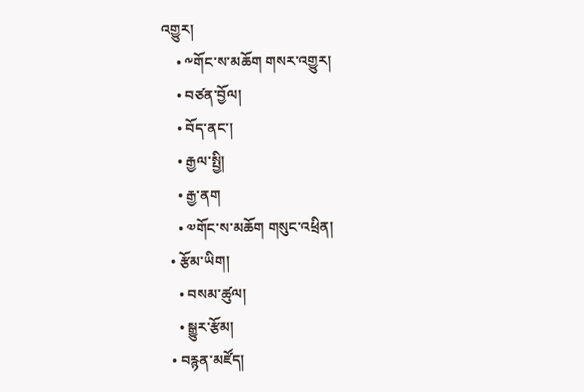འགྱུར།
    • ༸གོང་ས་མཆོག གསར་འགྱུར།
    • བཙན་བྱོལ།
    • བོད་ནང་།
    • རྒྱལ་སྤྱི།
    • རྒྱ་ནག
    • ༧གོང་ས་མཆོག གསུང་འཕྲིན།
  • རྩོམ་ཡིག།
    • བསམ་ཚུལ།
    • སྒྱུར་རྩོམ།
  • བརྙན་མཛོད།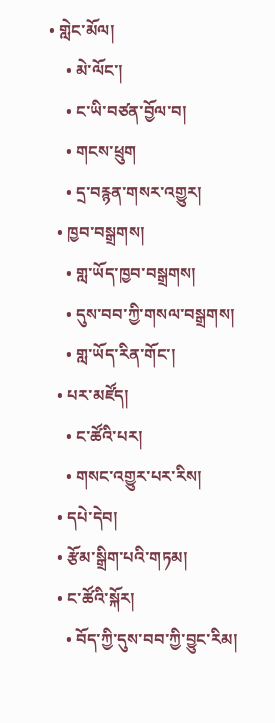• གླེང་མོལ།
    • མེ་ལོང་།
    • ང་ཡི་བཙན་བྱོལ་བ།
    • གངས་ཕྲུག
    • དྲ་བརྙན་གསར་འགྱུར།
  • ཁྱབ་བསྒྲགས།
    • གླ་ཡོད་ཁྱབ་བསྒྲགས།
    • དུས་བབ་ཀྱི་གསལ་བསྒྲགས།
    • གླ་ཡོད་རིན་གོང་།
  • པར་མཛོད།
    • ང་ཚོའི་པར།
    • གསང་འགྱུར་པར་རིས།
  • དཔེ་དེབ།
  • རྩོམ་སྒྲིག་པའི་གཏམ།
  • ང་ཚོའི་སྐོར།
    • བོད་ཀྱི་དུས་བབ་ཀྱི་བྱུང་རིམ།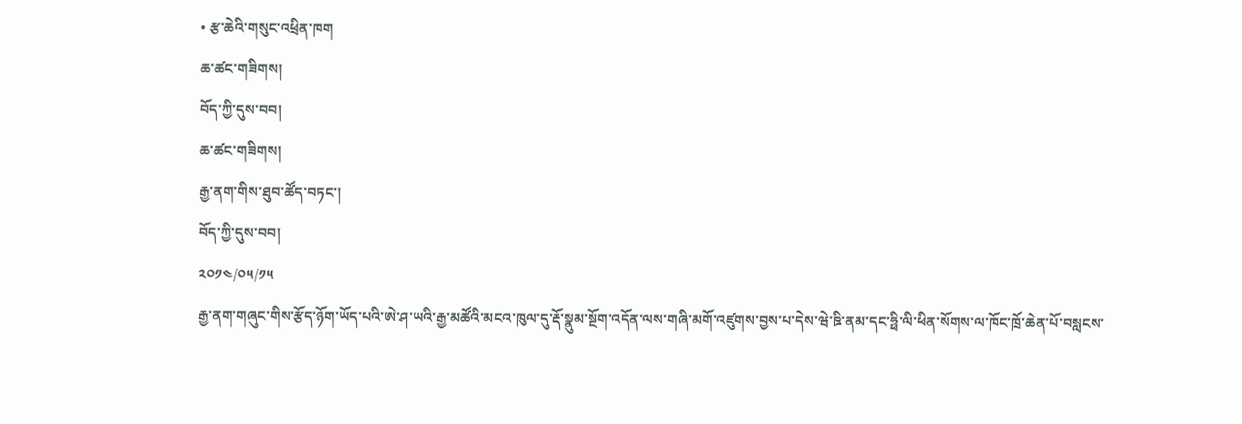• རྩ་ཆེའི་གསུང་འཕྲིན་ཁག
ཆ་ཚང་གཟིགས།
བོད་ཀྱི་དུས་བབ།
ཆ་ཚང་གཟིགས།
རྒྱ་ནག་གིས་ཐུབ་ཚོད་བཏང་།
བོད་ཀྱི་དུས་བབ།
༢༠༡༤/༠༥/༡༥
རྒྱ་ནག་གཞུང་གིས་རྩོད་ཉོག་ཡོད་པའི་ཨེ་ཤ་ཡའི་རྒྱ་མཚོའི་མངའ་ཁུལ་དུ་རྡོ་སྣུམ་སྔོག་འདོན་ལས་གཞི་མགོ་འཛུགས་བྱས་པ་དེས་ཝེ་ཋི་ནམ་དང་ཧྥི་ལི་ཕིན་སོགས་ལ་ཁོང་ཁྲོ་ཆེན་པོ་བསླངས་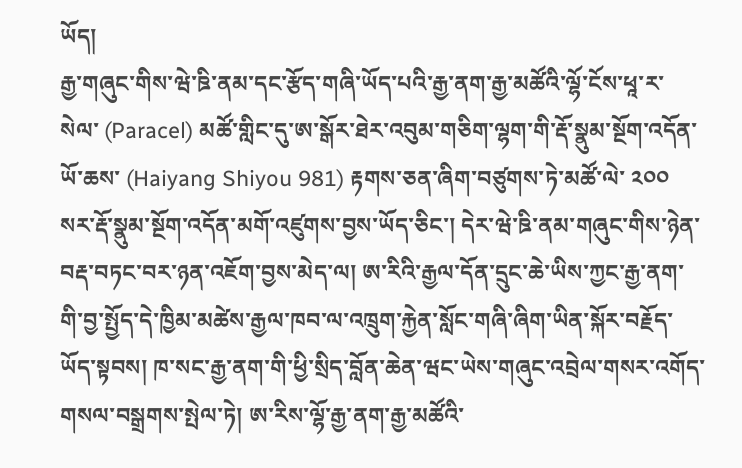ཡོད།
རྒྱ་གཞུང་གིས་ཝེ་ཋི་ནམ་དང་རྩོད་གཞི་ཡོད་པའི་རྒྱ་ནག་རྒྱ་མཚོའི་ལྷོ་ངོས་ཕཱ་ར་སེལ་ (Paracel) མཚོ་གླིང་དུ་ཨ་སྒོར་ཐེར་འབུམ་གཅིག་ལྷག་གི་རྡོ་སྣུམ་སྔོག་འདོན་ཡོ་ཆས་ (Haiyang Shiyou 981) རྟགས་ཅན་ཞིག་བཙུགས་ཏེ་མཚོ་ལེ་ ༢༠༠ སར་རྡོ་སྣུམ་སྔོག་འདོན་མགོ་འཛུགས་བྱས་ཡོད་ཅིང་། དེར་ཝེ་ཋི་ནམ་གཞུང་གིས་ཉེན་བརྡ་བཏང་བར་ཉན་འཇོག་བྱས་མེད་ལ། ཨ་རིའི་རྒྱལ་དོན་དྲུང་ཆེ་ཡིས་ཀྱང་རྒྱ་ནག་གི་བྱ་སྤྱོད་དེ་ཁྱིམ་མཚེས་རྒྱལ་ཁབ་ལ་འཁྲུག་རྐྱེན་སློང་གཞི་ཞིག་ཡིན་སྐོར་བརྗོད་ཡོད་སྟབས། ཁ་སང་རྒྱ་ནག་གི་ཕྱི་སྲིད་བློན་ཆེན་ཝང་ཡེས་གཞུང་འབྲེལ་གསར་འགོད་གསལ་བསྒྲགས་སྤེལ་ཏེ། ཨ་རིས་ལྷོ་རྒྱ་ནག་རྒྱ་མཚོའི་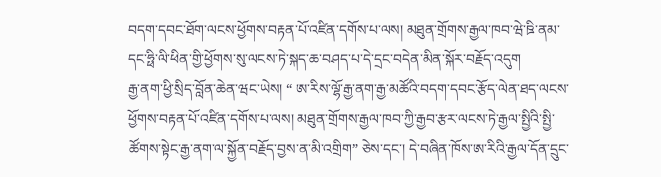བདག་དབང་ཐོག་ལངས་ཕྱོགས་བརྟན་པོ་འཛིན་དགོས་པ་ལས། མཐུན་གྲོགས་རྒྱལ་ཁབ་ཝེ་ཋི་ནམ་དང་ཧྥི་ལི་ཕིན་གྱི་ཕྱོགས་སུ་ལངས་ཏེ་སྐད་ཆ་བཤད་པ་དེ་དྲང་བདེན་མིན་སྐོར་བརྗོད་འདུག
རྒྱ་ནག་ཕྱི་སྲིད་བློན་ཆེན་ཝང་ཡེས། “ ཨ་རིས་ལྷོ་རྒྱ་ནག་རྒྱ་མཚོའི་བདག་དབང་རྩོད་ལེན་ཐད་ལངས་ཕྱོགས་བརྟན་པོ་འཛིན་དགོས་པ་ལས། མཐུན་གྲོགས་རྒྱལ་ཁབ་ཀྱི་རྒྱབ་རྩར་ལངས་ཏེ་རྒྱལ་སྤྱིའི་སྤྱི་ཚོགས་སྟེང་རྒྱ་ནག་ལ་སྐྱོན་བརྗོད་བྱས་ན་མི་འགྲིག” ཅེས་དང་། དེ་བཞིན་ཁོས་ཨ་རིའི་རྒྱལ་དོན་དྲུང་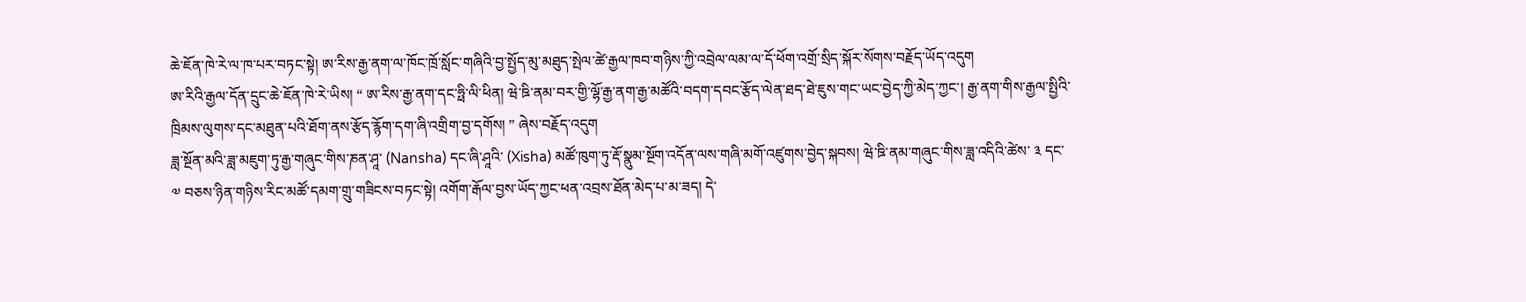ཆེ་ཇོན་ཁེ་རེ་ལ་ཁ་པར་བཏང་སྟེ། ཨ་རིས་རྒྱ་ནག་ལ་ཁོང་ཁྲོ་སློང་གཞིའི་བྱ་སྤྱོད་མུ་མཐུད་སྤེལ་ཚེ་རྒྱལ་ཁབ་གཉིས་ཀྱི་འབྲེལ་ལམ་ལ་དོ་ཕོག་འགྲོ་སྲིད་སྐོར་སོགས་བརྗོད་ཡོད་འདུག
ཨ་རིའི་རྒྱལ་དོན་དྲུང་ཆེ་ཇོན་ཁེ་རེ་ཡིས། “ ཨ་རིས་རྒྱ་ནག་དང་ཧྥི་ལི་ཕིན། ཝེ་ཋི་ནམ་བར་གྱི་ལྷོ་རྒྱ་ནག་རྒྱ་མཚོའི་བདག་དབང་རྩོད་ལེན་ཐད་ཐེ་ཇུས་གང་ཡང་བྱེད་ཀྱི་མེད་ཀྱང་། རྒྱ་ནག་གིས་རྒྱལ་སྤྱིའི་ཁྲིམས་ལུགས་དང་མཐུན་པའི་ཐོག་ནས་རྩོད་རྙོག་དག་ཞི་འགྲིག་བྱ་དགོས། ” ཞེས་བརྗོད་འདུག
ཟླ་སྔོན་མའི་ཟླ་མཇུག་ཏུ་རྒྱ་གཞུང་གིས་ཎན་ཤཱ་ (Nansha) དང་ཞི་ཤཱའི་ (Xisha) མཚོ་ཁུག་ཏུ་རྡོ་སྣུམ་སྔོག་འདོན་ལས་གཞི་མགོ་འཛུགས་བྱེད་སྐབས། ཝེ་ཋི་ནམ་གཞུང་གིས་ཟླ་འདིའི་ཚེས་ ༣ དང་ ༧ བཅས་ཉིན་གཉིས་རིང་མཚོ་དམག་གྲུ་གཟིངས་བཏང་སྟེ། འགོག་རྒོལ་བྱས་ཡོད་ཀྱང་ཕན་འབྲས་ཐོན་མེད་པ་མ་ཟད། དེ་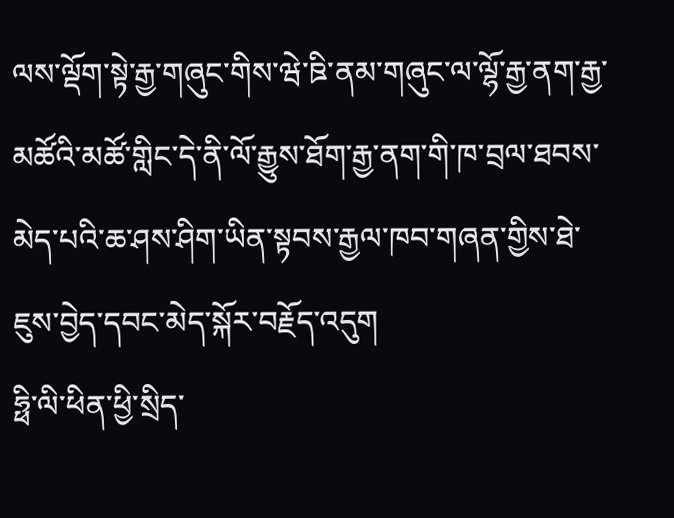ལས་ལྡོག་སྟེ་རྒྱ་གཞུང་གིས་ཝེ་ཋི་ནམ་གཞུང་ལ་ལྷོ་རྒྱ་ནག་རྒྱ་མཚོའི་མཚོ་གླིང་དེ་ནི་ལོ་རྒྱུས་ཐོག་རྒྱ་ནག་གི་ཁ་བྲལ་ཐབས་མེད་པའི་ཆ་ཤས་ཤིག་ཡིན་སྟབས་རྒྱལ་ཁབ་གཞན་གྱིས་ཐེ་ཇུས་བྱེད་དབང་མེད་སྐོར་བརྗོད་འདུག
ཧྥི་ལི་ཕིན་ཕྱི་སྲིད་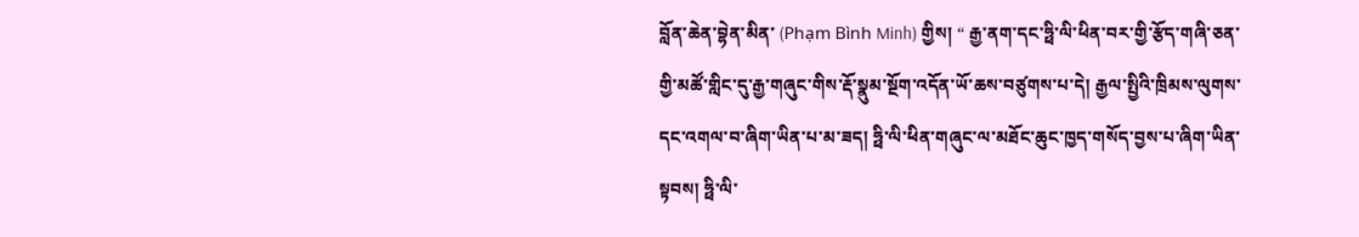བློན་ཆེན་བྷེན་མིན་ (Phạm Bình Minh) གྱིས། “ རྒྱ་ནག་དང་ཧྥི་ལི་ཕིན་བར་གྱི་རྩོད་གཞི་ཅན་གྱི་མཚོ་གླིང་དུ་རྒྱ་གཞུང་གིས་རྡོ་སྣུམ་སྔོག་འདོན་ཡོ་ཆས་བཙུགས་པ་དེ། རྒྱལ་སྤྱིའི་ཁྲིམས་ལུགས་དང་འགལ་བ་ཞིག་ཡིན་པ་མ་ཟད། ཧྥི་ལི་ཕིན་གཞུང་ལ་མཐོང་ཆུང་ཁྱད་གསོད་བྱས་པ་ཞིག་ཡིན་སྟབས། ཧྥི་ལི་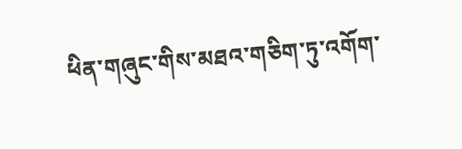ཕིན་གཞུང་གིས་མཐའ་གཅིག་ཏུ་འགོག་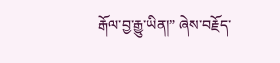རྒོལ་བྱ་རྒྱུ་ཡིན།” ཞེས་བརྗོད་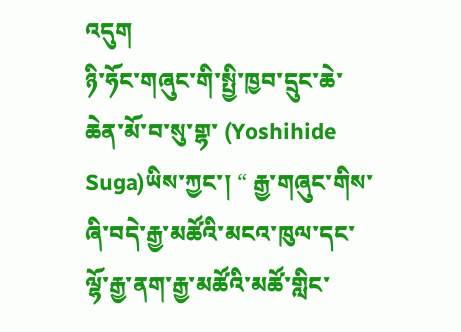འདུག
ཉི་ཧོང་གཞུང་གི་སྤྱི་ཁྱབ་དྲུང་ཆེ་ཆེན་མོ་བ་སུ་གྷ་ (Yoshihide Suga)ཡིས་ཀྱང་། “ རྒྱ་གཞུང་གིས་ཞི་བདེ་རྒྱ་མཚོའི་མངའ་ཁུལ་དང་ལྷོ་རྒྱ་ནག་རྒྱ་མཚོའི་མཚོ་གླིང་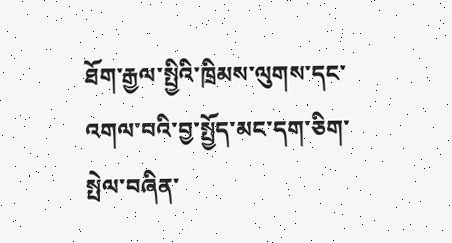ཐོག་རྒྱལ་སྤྱིའི་ཁྲིམས་ལུགས་དང་འགལ་བའི་བྱ་སྤྱོད་མང་དག་ཅིག་སྤེལ་བཞིན་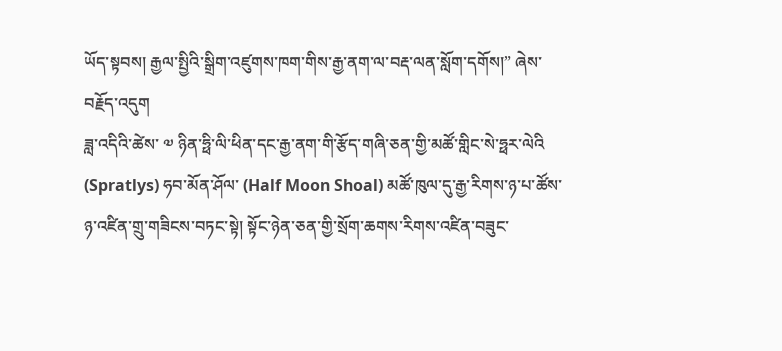ཡོད་སྟབས། རྒྱལ་སྤྱིའི་སྒྲིག་འཛུགས་ཁག་གིས་རྒྱ་ནག་ལ་བརྡ་ལན་སློག་དགོས།” ཞེས་བརྗོད་འདུག
ཟླ་འདིའི་ཚེས་ ༧ ཉིན་ཧྥི་ལི་ཕིན་དང་རྒྱ་ནག་གི་རྩོད་གཞི་ཅན་གྱི་མཚོ་གླིང་སེ་ཧྥར་ལེའི (Spratlys) ཧབ་མོན་ཤོལ་ (Half Moon Shoal) མཚོ་ཁུལ་དུ་རྒྱ་རིགས་ཉ་པ་ཚོས་ཉ་འཛིན་གྲུ་གཟིངས་བཏང་སྟེ། སྟོང་ཉེན་ཅན་གྱི་སྲོག་ཆགས་རིགས་འཛིན་བཟུང་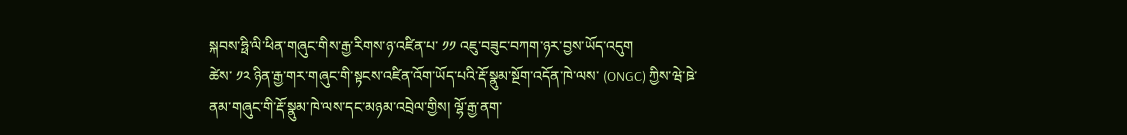སྐབས་ཧྥི་ལི་ཕིན་གཞུང་གིས་རྒྱ་རིགས་ཉ་འཛིན་པ་ ༡༡ འཇུ་བཟུང་བཀག་ཉར་བྱས་ཡོད་འདུག
ཚེས་ ༡༢ ཉིན་རྒྱ་གར་གཞུང་གི་སྟངས་འཛིན་འོག་ཡོད་པའི་རྡོ་སྣུམ་སྔོག་འདོན་ཁེ་ལས་ (ONGC) ཀྱིས་ཝེ་ཋེ་ནམ་གཞུང་གི་རྡོ་སྣུམ་ཁེ་ལས་དང་མཉམ་འབྲེལ་གྱིས། ལྷོ་རྒྱ་ནག་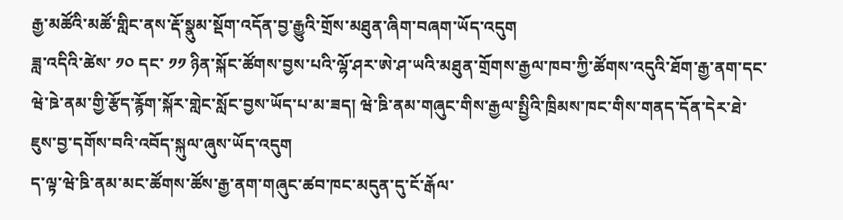རྒྱ་མཚོའི་མཚོ་གླིང་ནས་རྡོ་སྣུམ་སྡོག་འདོན་བྱ་རྒྱུའི་གྲོས་མཐུན་ཞིག་བཞག་ཡོད་འདུག
ཟླ་འདིའི་ཚེས་ ༡༠ དང་ ༡༡ ཉིན་སྐོང་ཚོགས་བྱས་པའི་ལྷོ་ཤར་ཨེ་ཤ་ཡའི་མཐུན་གྲོགས་རྒྱལ་ཁབ་ཀྱི་ཚོགས་འདུའི་ཐོག་རྒྱ་ནག་དང་ཝེ་ཋེ་ནམ་གྱི་རྩོད་རྙོག་སྐོར་གླེང་སློང་བྱས་ཡོད་པ་མ་ཟད། ཝེ་ཋི་ནམ་གཞུང་གིས་རྒྱལ་སྤྱིའི་ཁྲིམས་ཁང་གིས་གནད་དོན་དེར་ཐེ་ཇུས་བྱ་དགོས་བའི་འབོད་སྐུལ་ཞུས་ཡོད་འདུག
ད་ལྟ་ཝེ་ཋི་ནམ་མང་ཚོགས་ཚོས་རྒྱ་ནག་གཞུང་ཚབ་ཁང་མདུན་དུ་ངོ་རྒོལ་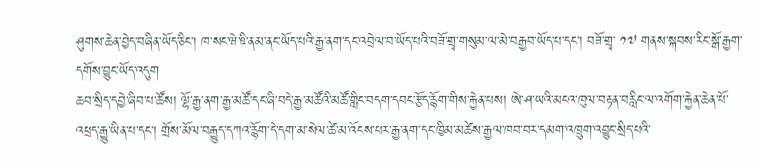ཤུགས་ཆེན་བྱེད་བཞིན་ཡོད་ཅིང་། ཁ་སང་ཝེ་ཋི་ནམ་ནང་ཡོད་པའི་རྒྱ་ནག་དང་འབྲེལ་བ་ཡོད་པའི་བཟོ་གྲྭ་གསུམ་ལ་མེ་བརྒྱབ་ཡོད་པ་དང་། བཟོ་གྲྭ་ ༡༧ གནས་སྐབས་རིང་སྒོ་རྒྱག་དགོས་བྱུང་ཡོད་འདུག
ཆབ་སྲིད་དབྱེ་ཞིབ་པ་ཚོས། ལྷོ་རྒྱ་ནག་རྒྱ་མཚོ་དང་ཞི་བདེ་རྒྱ་མཚོའི་མཚོ་གླིང་བདག་དབང་རྩོད་རྙོག་གིས་རྐྱེན་པས། ཨེ་ཤ་ཡའི་མངའ་ཁུལ་བརྟན་བརླིང་ལ་འགོག་རྐྱེན་ཆེན་པོ་འཕྲད་རྒྱུ་ཡིན་པ་དང་། གྲོས་མོལ་བརྒྱུད་དཀའ་རྙོག་དེ་དག་མ་སེལ་ཚེ་མ་འོངས་པར་རྒྱ་ནག་དང་ཁྱིམ་མཚེས་རྒྱལ་ཁབ་བར་དམག་འཁྲུག་འབྱུང་སྲིད་པའི་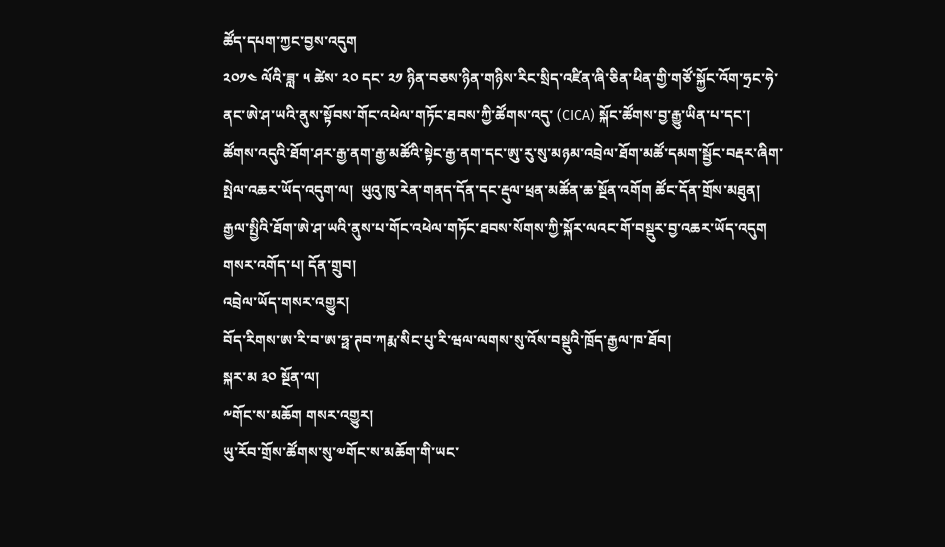ཚོད་དཔག་ཀྱང་བྱས་འདུག
༢༠༡༤ ལོའི་ཟླ་ ༥ ཚེས་ ༢༠ དང་ ༢༡ ཉིན་བཅས་ཉིན་གཉིས་རིང་སྲིད་འཛིན་ཞི་ཅིན་ཕིན་གྱི་གཙོ་སྐྱོང་འོག་ཧྲང་ཧེ་ནང་ཨེ་ཤ་ཡའི་ནུས་སྟོབས་གོང་འཕེལ་གཏོང་ཐབས་ཀྱི་ཚོགས་འདུ་ (CICA) སྐོང་ཚོགས་བྱ་རྒྱུ་ཡིན་པ་དང་། ཚོགས་འདུའི་ཐོག་ཤར་རྒྱ་ནག་རྒྱ་མཚོའི་སྟེང་རྒྱ་ནག་དང་ཨུ་རུ་སུ་མཉམ་འབྲེལ་ཐོག་མཚོ་དམག་སྦྱོང་བརྡར་ཞིག་སྤེལ་འཆར་ཡོད་འདུག་ལ།  ཡུའུ་ཁུ་རེན་གནད་དོན་དང་རྡུལ་ཕྲན་མཚོན་ཆ་སྔོན་འགོག ཚོང་དོན་གྲོས་མཐུན། རྒྱལ་སྤྱིའི་ཐོག་ཨེ་ཤ་ཡའི་ནུས་པ་གོང་འཕེལ་གཏོང་ཐབས་སོགས་ཀྱི་སྐོར་ལའང་གོ་བསྡུར་བྱ་འཆར་ཡོད་འདུག
གསར་འགོད་པ། དོན་གྲུབ།
འབྲེལ་ཡོད་གསར་འགྱུར།
བོད་རིགས་ཨ་རི་བ་ཨ་ཧྥ་ཊབ་ཀརྨ་སིང་པུ་རི་ཝལ་ལགས་སུ་འོས་བསྡུའི་ཁྲོད་རྒྱལ་ཁ་ཐོབ།
སྐར་མ ༣༠ སྔོན་ལ།
༸གོང་ས་མཆོག གསར་འགྱུར།
ཡུ་རོབ་གྲོས་ཚོགས་སུ་༧གོང་ས་མཆོག་གི་ཡང་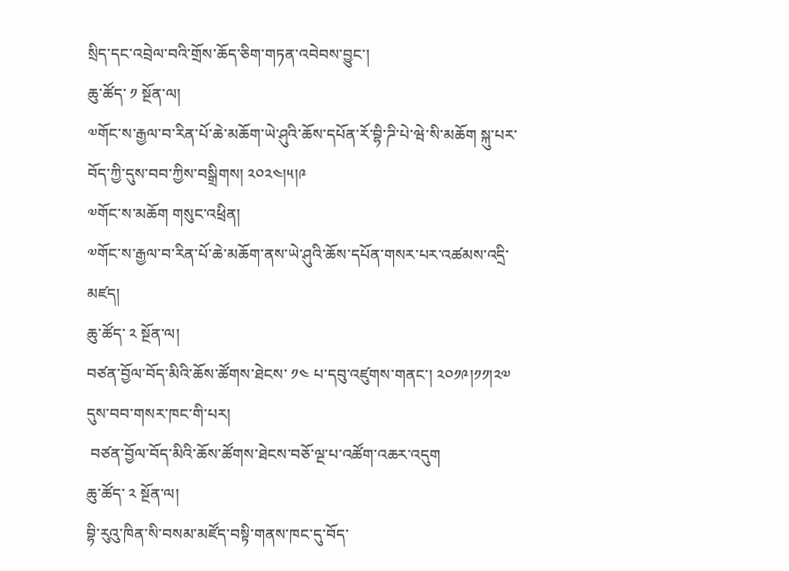སྲིད་དང་འབྲེལ་བའི་གྲོས་ཆོད་ཅིག་གཏན་འབེབས་བྱུང་།
ཆུ་ཚོད་ ༡ སྔོན་ལ།
༧གོང་ས་རྒྱལ་བ་རིན་པོ་ཆེ་མཆོག་ཡེ་ཤུའི་ཆོས་དཔོན་རོ་བྷི་ཌི་པེ་ཝེ་སི་མཆོག སྐུ་པར་བོད་ཀྱི་དུས་བབ་ཀྱིས་བསྒྲིགས། ༢༠༢༤།༥།༩
༧གོང་ས་མཆོག གསུང་འཕྲིན།
༧གོང་ས་རྒྱལ་བ་རིན་པོ་ཆེ་མཆོག་ནས་ཡེ་ཤུའི་ཆོས་དཔོན་གསར་པར་འཚམས་འདྲི་མཛད།
ཆུ་ཚོད་ ༢ སྔོན་ལ།
བཙན་བྱོལ་བོད་མིའི་ཆོས་ཚོགས་ཐེངས་ ༡༤ པ་དབུ་འཛུགས་གནང་། ༢༠༡༩།༡༡།༢༧ དུས་བབ་གསར་ཁང་གི་པར།
 བཙན་བྱོལ་བོད་མིའི་ཆོས་ཚོགས་ཐེངས་བཅོ་ལྔ་པ་འཚོག་འཆར་འདུག
ཆུ་ཚོད་ ༢ སྔོན་ལ།
བྷི་རུའུ་ཁིན་སི་བསམ་མཛོད་བསྟི་གནས་ཁང་དུ་བོད་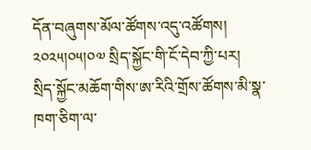དོན་བཞུགས་མོལ་ཚོགས་འདུ་འཚོགས། ༢༠༢༥།༠༥།༠༧ སྲིད་སྐྱོང་གི་ངོ་དེབ་ཀྱི་པར།
སྲིད་སྐྱོང་མཆོག་གིས་ཨ་རིའི་གྲོས་ཚོགས་མི་སྣ་ཁག་ཅིག་ལ་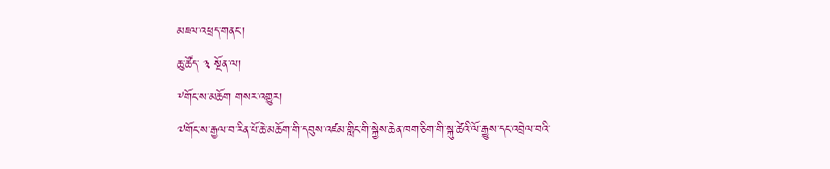མཇལ་འཕྲད་གནང་།
ཆུ་ཚོད་ ༣ སྔོན་ལ།
༸གོང་ས་མཆོག གསར་འགྱུར།
༧གོང་ས་རྒྱལ་བ་རིན་པོ་ཆེ་མཆོག་གི་དབུས་འཛམ་གླིང་གི་སྐྱེས་ཆེན་ཁག་ཅིག་གི་སྐུ་ཚེའི་ལོ་རྒྱུས་དང་འབྲེལ་བའི་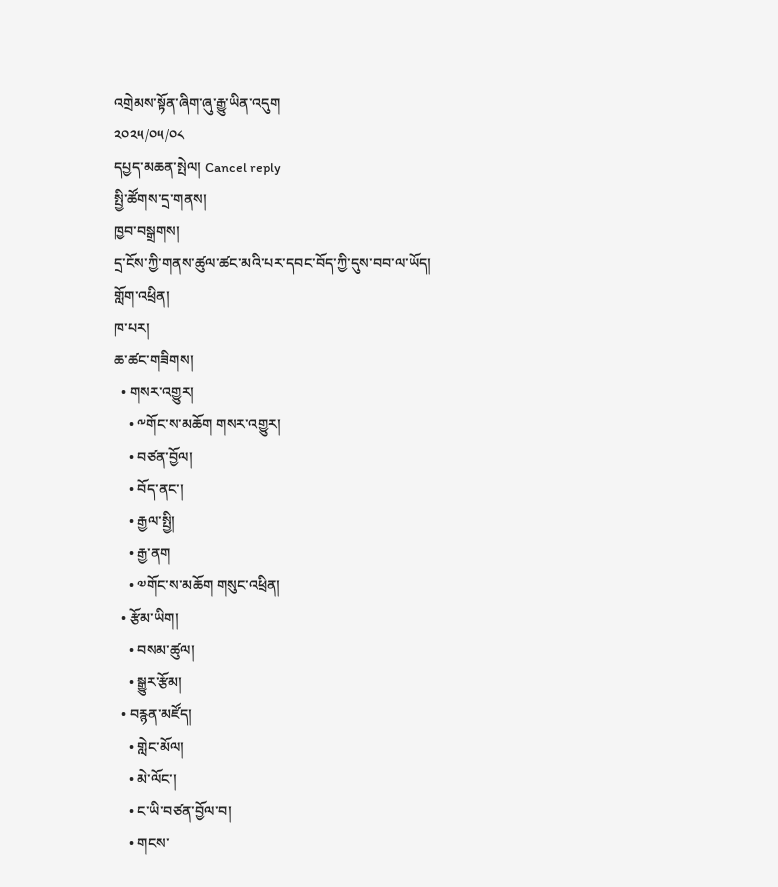འགྲེམས་སྟོན་ཞིག་ཞུ་རྒྱུ་ཡིན་འདུག
༢༠༢༥/༠༥/༠༨
དཔྱད་མཆན་སྤེལ། Cancel reply
སྤྱི་ཚོགས་དྲ་གནས།
ཁྱབ་བསྒྲགས།
དྲ་ངོས་ཀྱི་གནས་ཚུལ་ཚང་མའི་པར་དབང་བོད་ཀྱི་དུས་བབ་ལ་ཡོད།
གློག་འཕྲིན།
ཁ་པར།
ཆ་ཚང་གཟིགས།
  • གསར་འགྱུར།
    • ༸གོང་ས་མཆོག གསར་འགྱུར།
    • བཙན་བྱོལ།
    • བོད་ནང་།
    • རྒྱལ་སྤྱི།
    • རྒྱ་ནག
    • ༧གོང་ས་མཆོག གསུང་འཕྲིན།
  • རྩོམ་ཡིག།
    • བསམ་ཚུལ།
    • སྒྱུར་རྩོམ།
  • བརྙན་མཛོད།
    • གླེང་མོལ།
    • མེ་ལོང་།
    • ང་ཡི་བཙན་བྱོལ་བ།
    • གངས་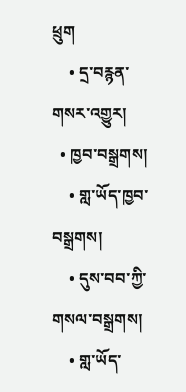ཕྲུག
    • དྲ་བརྙན་གསར་འགྱུར།
  • ཁྱབ་བསྒྲགས།
    • གླ་ཡོད་ཁྱབ་བསྒྲགས།
    • དུས་བབ་ཀྱི་གསལ་བསྒྲགས།
    • གླ་ཡོད་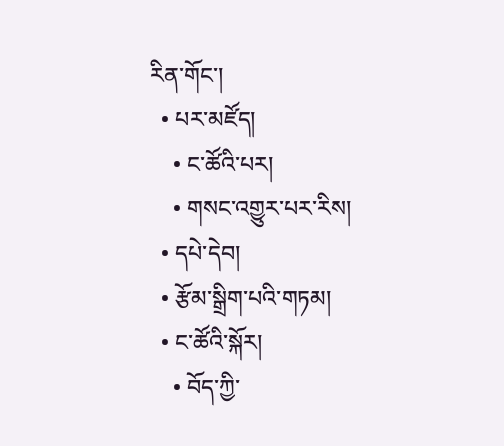རིན་གོང་།
  • པར་མཛོད།
    • ང་ཚོའི་པར།
    • གསང་འགྱུར་པར་རིས།
  • དཔེ་དེབ།
  • རྩོམ་སྒྲིག་པའི་གཏམ།
  • ང་ཚོའི་སྐོར།
    • བོད་ཀྱི་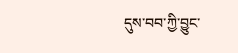དུས་བབ་ཀྱི་བྱུང་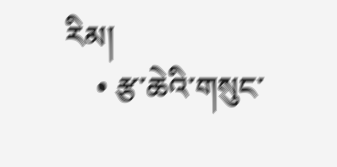རིམ།
    • རྩ་ཆེའི་གསུང་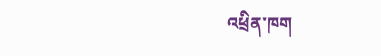འཕྲིན་ཁག